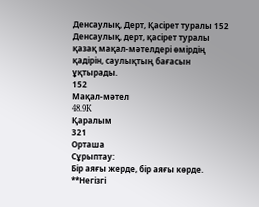Денсаулық, Дерт, Қасірет туралы 152
Денсаулық, дерт, қасірет туралы қазақ мақал-мәтелдері өмірдің қадірін, саулықтың бағасын ұқтырады.
152
Мақал-мәтел
48.9K
Қаралым
321
Орташа
Сұрыптау:
Бір аяғы жерде, бір аяғы көрде.
**Негізгі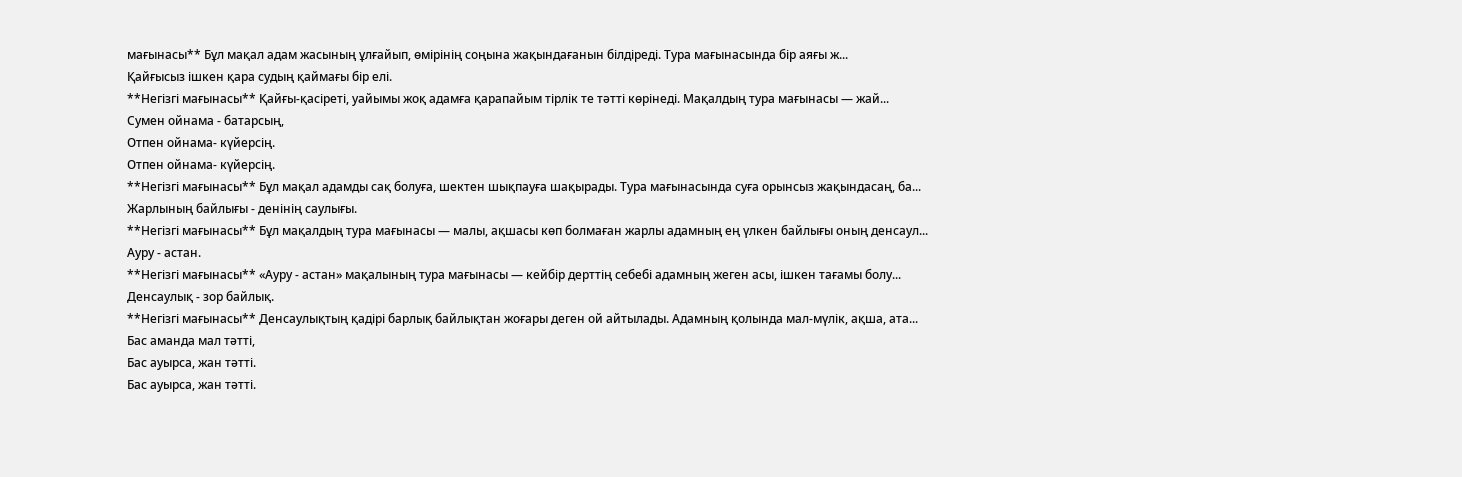мағынасы** Бұл мақал адам жасының ұлғайып, өмірінің соңына жақындағанын білдіреді. Тура мағынасында бір аяғы ж...
Қайғысыз ішкен қара судың қаймағы бір елі.
**Негізгі мағынасы** Қайғы-қасіреті, уайымы жоқ адамға қарапайым тірлік те тәтті көрінеді. Мақалдың тура мағынасы — жай...
Сумен ойнама - батарсың,
Отпен ойнама- күйерсің.
Отпен ойнама- күйерсің.
**Негізгі мағынасы** Бұл мақал адамды сақ болуға, шектен шықпауға шақырады. Тура мағынасында суға орынсыз жақындасаң, ба...
Жарлының байлығы - денінің саулығы.
**Негізгі мағынасы** Бұл мақалдың тура мағынасы — малы, ақшасы көп болмаған жарлы адамның ең үлкен байлығы оның денсаул...
Ауру - астан.
**Негізгі мағынасы** «Ауру - астан» мақалының тура мағынасы — кейбір дерттің себебі адамның жеген асы, ішкен тағамы болу...
Денсаулық - зор байлық.
**Негізгі мағынасы** Денсаулықтың қадірі барлық байлықтан жоғары деген ой айтылады. Адамның қолында мал-мүлік, ақша, ата...
Бас аманда мал тәтті,
Бас ауырса, жан тәтті.
Бас ауырса, жан тәтті.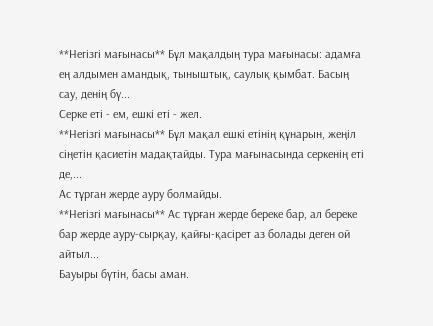**Негізгі мағынасы** Бұл мақалдың тура мағынасы: адамға ең алдымен амандық, тыныштық, саулық қымбат. Басың сау, денің бү...
Серке еті - ем, ешкі еті - жел.
**Негізгі мағынасы** Бұл мақал ешкі етінің құнарын, жеңіл сіңетін қасиетін мадақтайды. Тура мағынасында серкенің еті де,...
Ас тұрган жерде ауру болмайды.
**Негізгі мағынасы** Ас тұрған жерде береке бар, ал береке бар жерде ауру-сырқау, қайғы-қасірет аз болады деген ой айтыл...
Бауыры бүтін, басы аман.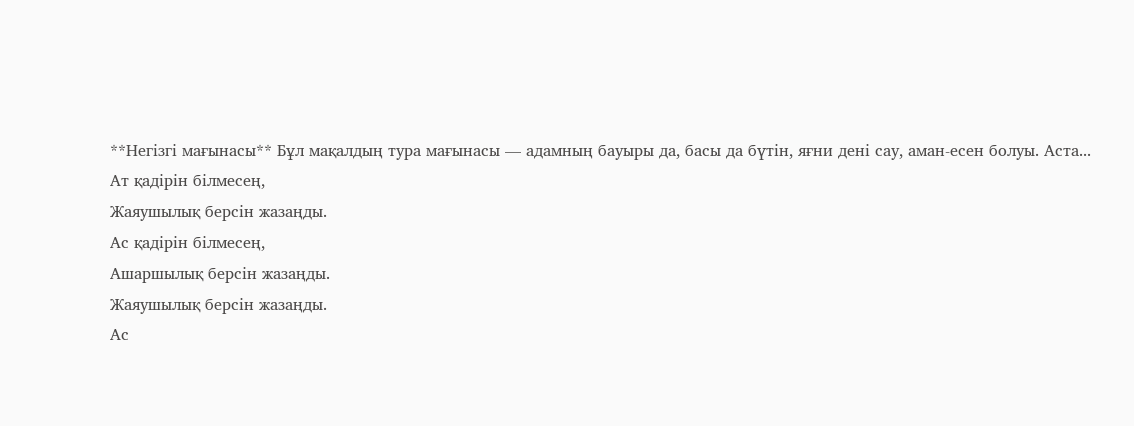**Негізгі мағынасы** Бұл мақалдың тура мағынасы — адамның бауыры да, басы да бүтін, яғни дені сау, аман-есен болуы. Аста...
Ат қадірін білмесең,
Жаяушылық берсін жазаңды.
Ас қадірін білмесең,
Ашаршылық берсін жазаңды.
Жаяушылық берсін жазаңды.
Ас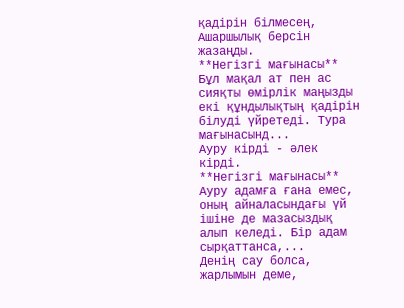қадірін білмесең,
Ашаршылық берсін жазаңды.
**Негізгі мағынасы** Бұл мақал ат пен ас сияқты өмірлік маңызды екі құндылықтың қадірін білуді үйретеді. Тура мағынасынд...
Ауру кірді - әлек кірді.
**Негізгі мағынасы** Ауру адамға ғана емес, оның айналасындағы үй ішіне де мазасыздық алып келеді. Бір адам сырқаттанса,...
Денің сау болса, жарлымын деме,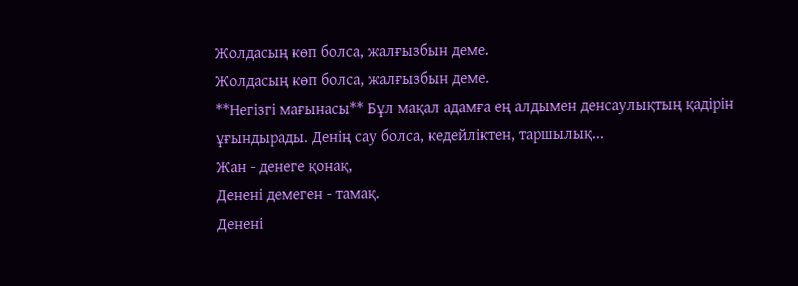Жолдасың көп болса, жалғызбын деме.
Жолдасың көп болса, жалғызбын деме.
**Негізгі мағынасы** Бұл мақал адамға ең алдымен денсаулықтың қадірін ұғындырады. Денің сау болса, кедейліктен, таршылық...
Жан - денеге қонақ,
Денені демеген - тамақ.
Денені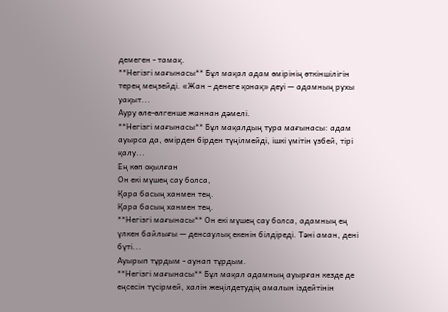демеген - тамақ.
**Негізгі мағынасы** Бұл мақал адам өмірінің өткіншілігін терең меңзейді. «Жан – денеге қонақ» деуі — адамның рухы уақыт...
Ауру өле-өлгенше жаннан дәмелі.
**Негізгі мағынасы** Бұл мақалдың тура мағынасы: адам ауырса да, өмірден бірден түңілмейді, ішкі үмітін үзбей, тірі қалу...
Ең көп оқылған
Он екі мүшең сау болса,
Қара басың ханмен тең.
Қара басың ханмен тең.
**Негізгі мағынасы** Он екі мүшең сау болса, адамның ең үлкен байлығы — денсаулық екенін білдіреді. Тәні аман, дені бүті...
Ауырып тұрдым - аунап тұрдым.
**Негізгі мағынасы** Бұл мақал адамның ауырған кезде де еңсесін түсірмей, халін жеңілдетудің амалын іздейтінін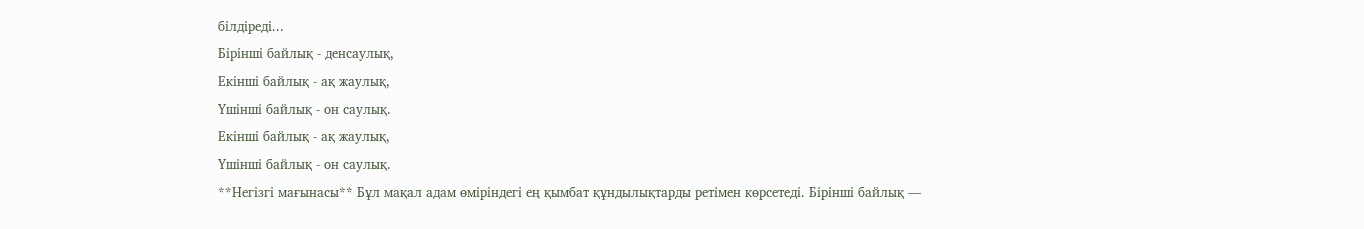білдіреді...
Бірінші байлық - денсаулық,
Екінші байлық - ақ жаулық,
Үшінші байлық - он саулық.
Екінші байлық - ақ жаулық,
Үшінші байлық - он саулық.
**Негізгі мағынасы** Бұл мақал адам өміріндегі ең қымбат құндылықтарды ретімен көрсетеді. Бірінші байлық —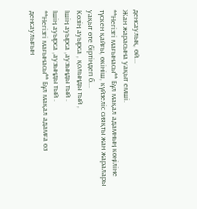денсаулық, өй...
Жан жарасына уақыт емші.
**Негізгі мағынасы** Бұл мақал адамның көңіліне түскен қайғы, өкініш, күйзеліс сияқты жан жаралары уақыт өте біртіндеп б...
Көзің ауырса , қолыңды тый ,
Ішің ауырса ,аузыңды тый .
Ішің ауырса ,аузыңды тый .
**Негізгі мағынасы** Бұл мақал адамға өз денсаулығын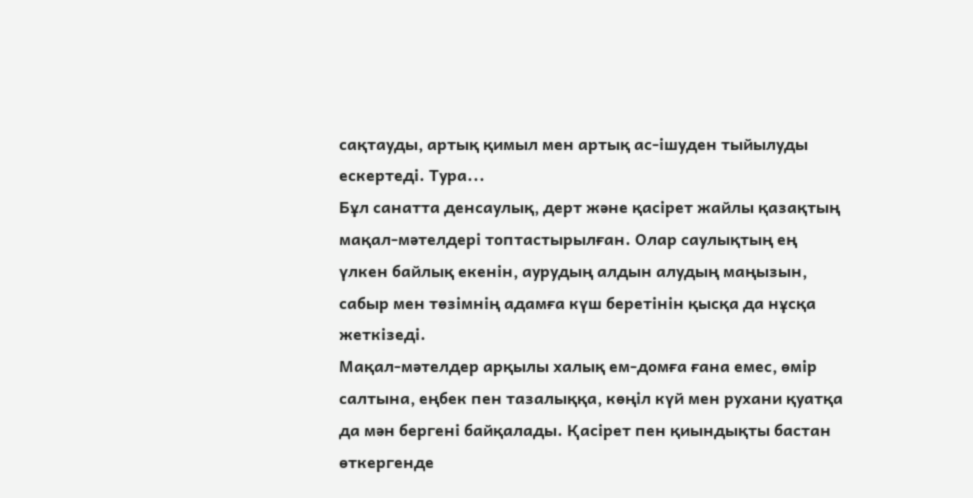сақтауды, артық қимыл мен артық ас-ішуден тыйылуды ескертеді. Тура...
Бұл санатта денсаулық, дерт және қасірет жайлы қазақтың мақал-мәтелдері топтастырылған. Олар саулықтың ең үлкен байлық екенін, аурудың алдын алудың маңызын, сабыр мен төзімнің адамға күш беретінін қысқа да нұсқа жеткізеді.
Мақал-мәтелдер арқылы халық ем-домға ғана емес, өмір салтына, еңбек пен тазалыққа, көңіл күй мен рухани қуатқа да мән бергені байқалады. Қасірет пен қиындықты бастан өткергенде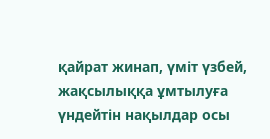қайрат жинап, үміт үзбей, жақсылыққа ұмтылуға үндейтін нақылдар осы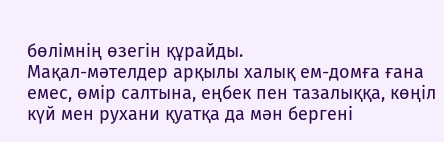бөлімнің өзегін құрайды.
Мақал-мәтелдер арқылы халық ем-домға ғана емес, өмір салтына, еңбек пен тазалыққа, көңіл күй мен рухани қуатқа да мән бергені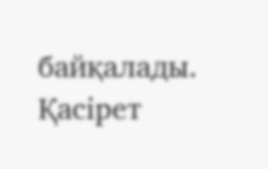байқалады. Қасірет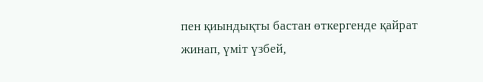пен қиындықты бастан өткергенде қайрат жинап, үміт үзбей,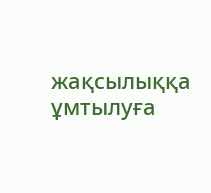жақсылыққа ұмтылуға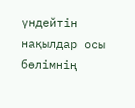үндейтін нақылдар осы бөлімнің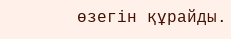өзегін құрайды.